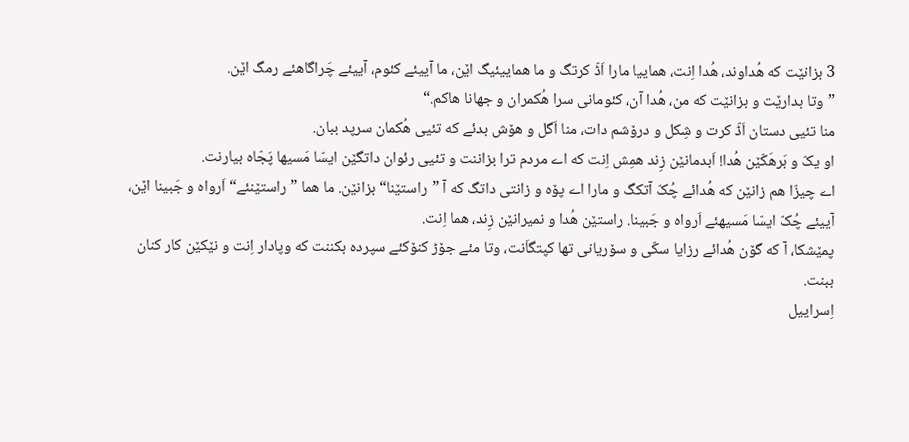3 بزانێت که هُداوند، هُدا اِنت، هماییا مارا اَڈّ کرتگ و ما هماییئیگ اێن، ما آییئے کئوم، آییئے چَراگاهئے رمگ اێن.
”وتا بدارێت و بزانێت که من، هُدا آن، کئومانی سرا هُکمران و جهانا هاکم.“
منا تئیی دستان اَڈّ کرت و شِکل و درۆشم دات، منا اَگل و هۆش بدئے که تئیی هُکمان سرپد ببان.
او یکّ و بَرهَکّێن هُدا! اَبدمانێن زِند همِش اِنت که اے مردم ترا بزاننت و تئیی رئوان داتگێن ایسّا مَسیها پَجّاه بیارنت.
اے چیزّا هم زانێن که هُدائے چُکّ آتکگ و مارا اے پۆه و زانتی داتگ که آ ”راستێنا“ بزانێن. ما هما ”راستێنئے“ اَرواه و جَبینا اێن، آییئے چُکّ ایسّا مَسیهئے اَرواه و جَبینا. راستێن هُدا و نمیرانێن زِند، هما اِنت.
پمێشکا، آ که گۆن هُدائے رزایا سکّی و سۆریانی تها کپتگاَنت، وتا مئے جۆڑ کنۆکئے سپرده بکننت که وپادار اِنت و نێکێن کار کنان ببنت.
اِسراییل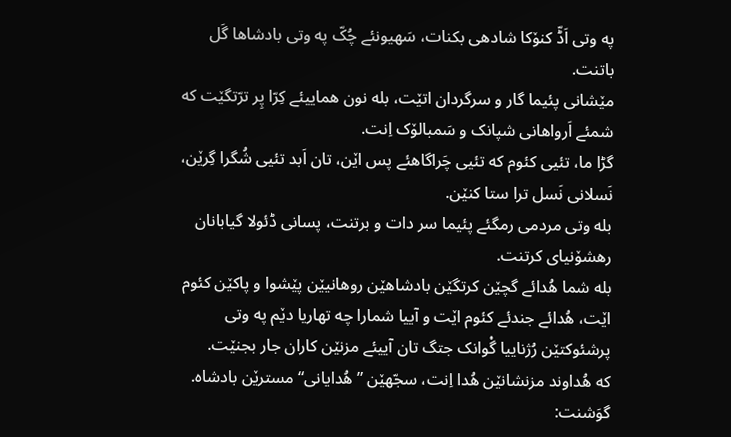په وتی اَڈّ کنۆکا شادهی بکنات، سَهیونئے چُکّ په وتی بادشاها گَل باتنت.
مێشانی پئیما گار و سرگردان اتێت، بله نون هماییئے کِرّا پِر ترّتگێت که شمئے اَرواهانی شپانک و سَمبالۆک اِنت.
گڑا ما، تئیی کئوم که تئیی چَراگاهئے پس اێن، تان اَبد تئیی شُگرا گِرێن، نَسلانی نَسل ترا ستا کنێن.
بله وتی مردمی رمگئے پئیما سر دات و برتنت، پسانی ڈئولا گیابانان رهشۆنیای کرتنت.
بله شما هُدائے گچێن کرتگێن بادشاهێن روهانیێن پێشوا و پاکێن کئوم اێت، هُدائے جندئے کئوم اێت و آییا شمارا چه تهاریا دێم په وتی پرشئوکتێن رُژناییا گْوانک جتگ تان آییئے مزنێن کاران جار بجنێت.
که هُداوند مزنشانێن هُدا اِنت، سجّهێن ”هُدایانی“ مسترێن بادشاه.
گوَشنت: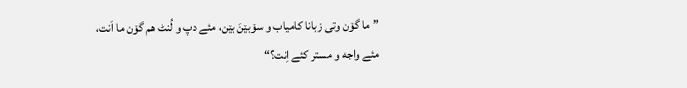”ما گۆن وتی زبانا کامیاب و سۆبێنَ بێن، مئے دپ و لُنٹ هم گۆن ما اَنت، مئے واجه و مستر کئے اِنت؟“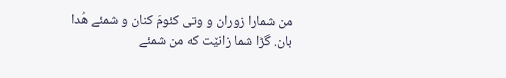من شمارا زوران و وتی کئومَ کنان و شمئے هُدا بان. گڑا شما زانێت که من شمئے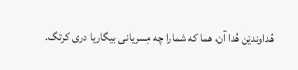هُداوندێن هُدا آن، هما که شمارا چه مِسریانی بیگاریا دری کرتگ.